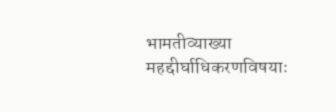भामतीव्याख्या
महद्दीर्घाधिकरणविषयाः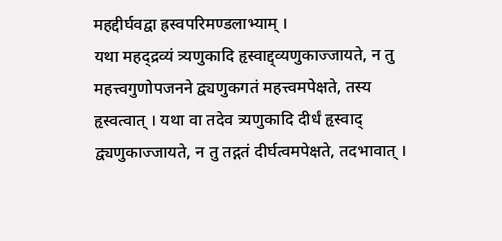महद्दीर्घवद्वा ह्रस्वपरिमण्डलाभ्याम् ।
यथा महद्द्रव्यं त्र्यणुकादि हृस्वाद्द्व्यणुकाज्जायते, न तु महत्त्वगुणोपजनने द्व्यणुकगतं महत्त्वमपेक्षते, तस्य हृस्वत्वात् । यथा वा तदेव त्र्यणुकादि दीर्धं हृस्वाद् द्व्यणुकाज्जायते, न तु तद्गतं दीर्घत्वमपेक्षते, तदभावात् ।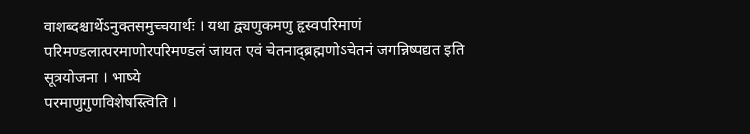वाशब्दश्चार्थेऽनुक्तसमुच्चयार्थः । यथा द्व्यणुकमणु हृस्वपरिमाणं परिमण्डलात्परमाणोरपरिमण्डलं जायत एवं चेतनाद्ब्रह्मणोऽचेतनं जगन्निष्पद्यत इति सूत्रयोजना । भाष्ये
परमाणुगुणविशेषस्त्विति ।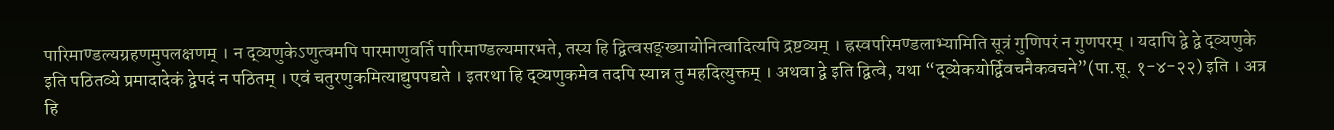पारिमाण्डल्यग्रहणमुपलक्षणम् । न द्व्यणुकेऽणुत्वमपि पारमाणुवर्ति पारिमाण्डल्यमारभते, तस्य हि द्वित्वसङ्ख्यायोनित्वादित्यपि द्रष्टव्यम् । ह्रस्वपरिमण्डलाभ्यामिति सूत्रं गुणिपरं न गुणपरम् । यदापि द्वे द्वे द्व्यणुके इति पठितव्ये प्रमादादेकं द्वेपदं न पठितम् । एवं चतुरणुकमित्याद्युपपद्यते । इतरथा हि द्व्यणुकमेव तदपि स्यान्न तु महदित्युक्तम् । अथवा द्वे इति द्वित्वे, यथा “द्व्येकयोर्द्विवचनैकवचने”(पा.सू. १-४-२२) इति । अत्र हि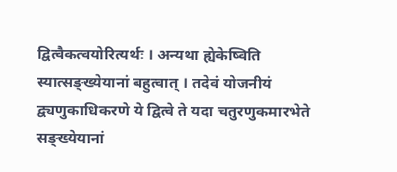द्वित्वैकत्वयोरित्यर्थः । अन्यथा ह्येकेष्विति स्यात्सङ्ख्येयानां बहुत्वात् । तदेवं योजनीयं द्व्यणुकाधिकरणे ये द्वित्वे ते यदा चतुरणुकमारभेते सङ्ख्येयानां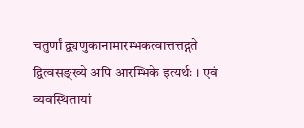चतुर्णां द्व्यणुकानामारम्भकत्वात्तत्तद्गते द्वित्वसङ्ख्ये अपि आरम्भिके इत्यर्थः । एवं व्यवस्थितायां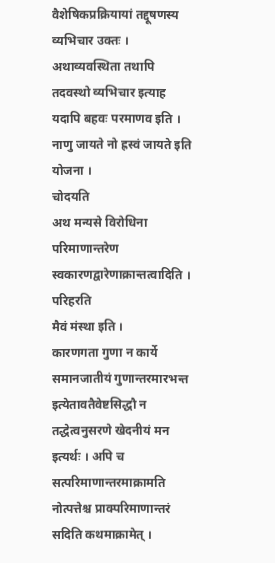वैशेषिकप्रक्रियायां तद्दूषणस्य व्यभिचार उक्तः । अथाव्यवस्थिता तथापि तदवस्थो व्यभिचार इत्याह
यदापि बहवः परमाणव इति ।
नाणु जायते नो ह्रस्वं जायते इति योजना ।
चोदयति
अथ मन्यसे विरोधिना परिमाणान्तरेण स्वकारणद्वारेणाक्रान्तत्वादिति ।
परिहरति
मैवं मंस्था इति ।
कारणगता गुणा न कार्ये समानजातीयं गुणान्तरमारभन्त इत्येतावतैवेष्टसिद्धौ न तद्धेत्वनुसरणे खेदनीयं मन इत्यर्थः । अपि च सत्परिमाणान्तरमाक्रामति नोत्पत्तेश्च प्राक्परिमाणान्तरं सदिति कथमाक्रामेत् ।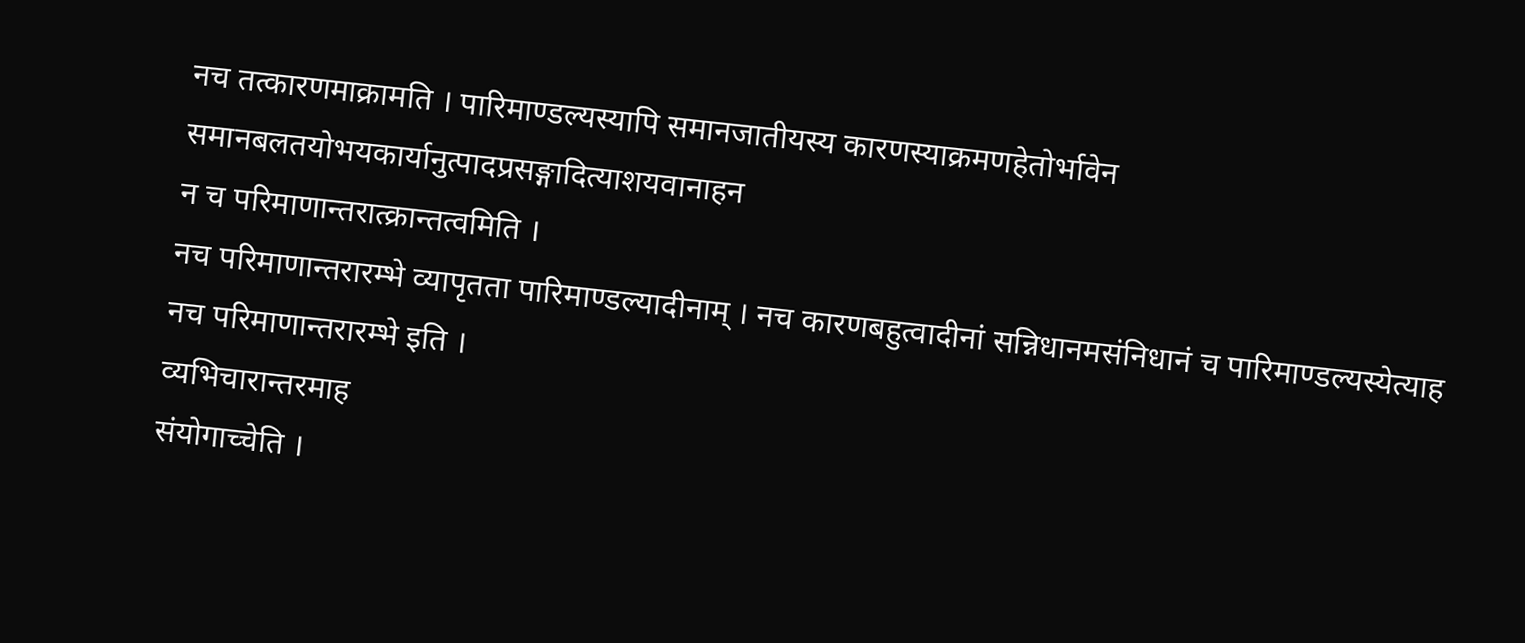नच तत्कारणमाक्रामति । पारिमाण्डल्यस्यापि समानजातीयस्य कारणस्याक्रमणहेतोर्भावेन समानबलतयोभयकार्यानुत्पादप्रसङ्गादित्याशयवानाहन
न च परिमाणान्तरात्क्रान्तत्वमिति ।
नच परिमाणान्तरारम्भे व्यापृतता पारिमाण्डल्यादीनाम् । नच कारणबहुत्वादीनां सन्निधानमसंनिधानं च पारिमाण्डल्यस्येत्याह
नच परिमाणान्तरारम्भे इति ।
व्यभिचारान्तरमाह
संयोगाच्चेति ।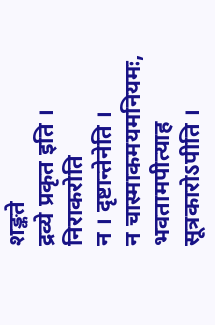शङ्कते
द्रव्ये प्रकृत इति ।
निराकरोति
न । दृष्टान्तेनेति ।
न चास्माकमयमनियमः, भवतामपीत्याह
सूत्रकारोऽपीति ।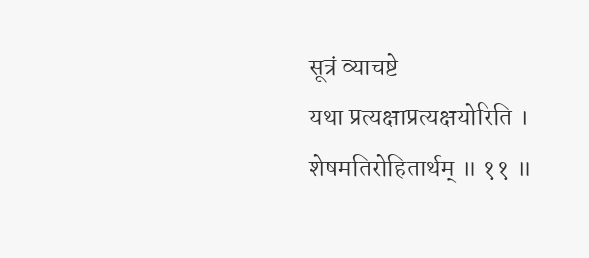सूत्रं व्याचष्टे
यथा प्रत्यक्षाप्रत्यक्षयोरिति ।
शेषमतिरोहितार्थम् ॥ ११ ॥